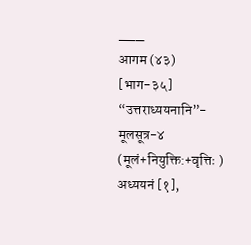___
आगम (४३)
[भाग-३५] “उत्तराध्ययनानि”- मूलसूत्र-४ (मूलं+नियुक्ति:+वृत्तिः ) अध्ययनं [१],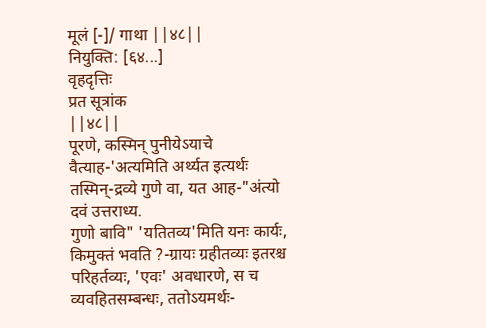मूलं [-]/ गाथा ||४८||
नियुक्ति: [६४...]
वृहदृत्तिः
प्रत सूत्रांक
||४८||
पूरणे, कस्मिन् पुनीयेऽयाचे वैत्याह-'अत्यमिति अर्थ्यत इत्यर्थः तस्मिन्-द्रव्ये गुणे वा, यत आह-"अंत्यो दवं उत्तराध्य.
गुणो बावि" 'यतितव्य'मिति यनः कार्यः, किमुक्तं भवति ?-ग्रायः ग्रहीतव्यः इतरश्च परिहर्तव्यः, 'एवः' अवधारणे, स च व्यवहितसम्बन्धः, ततोऽयमर्थः-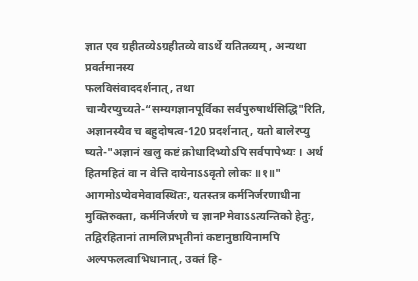ज्ञात एव ग्रहीतव्येऽग्रहीतव्ये वाऽर्थे यतितव्यम् , अन्यथा प्रवर्तमानस्य
फलविसंवाददर्शनात्, तथा चान्यैरप्युच्यते-“सम्यगज्ञानपूर्विका सर्वपुरुषार्थसिद्धि"रिति, अज्ञानस्यैव च बहुदोषत्व-120 प्रदर्शनात् , यतो बालेरप्यु ष्यते-"अज्ञानं खलु कष्टं क्रोधादिभ्योऽपि सर्वपापेभ्यः । अर्थ हितमहितं वा न वेत्ति दायेनाऽऽवृतो लोकः ॥१॥" आगमोऽप्येवमेवावस्थितः, यतस्तत्र कर्मनिर्जरणाधीना मुक्तिरुक्ता, कर्मनिर्जरणे च ज्ञानPमेवाऽऽत्यन्तिको हेतुः, तद्विरहितानां तामलिप्रभृतीनां कष्टानुष्ठायिनामपि अल्पफलत्वाभिधानात्, उक्तं हि-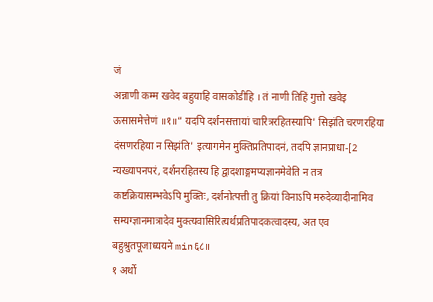जं
अन्नाणी कम्म खवेद बहुयाहि वासकोडीहि । तं नाणी तिहिं गुत्तो खवेइ ऊसासमेत्तेणं ॥१॥” यदपि दर्शनसत्तायां चारित्ररहितस्यापि' सिझंति चरणरहिया दंसणरहिया न सिझंति' इत्यागमेन मुक्तिप्रतिपादनं, तदपि ज्ञानप्राधा-[2 न्यख्यापनपरं, दर्शनरहितस्य हि द्वादशाङ्गमप्यज्ञानमेवेति न तत्र कष्टक्रियासम्भवेऽपि मुक्तिः, दर्शनोत्पत्ती तु क्रियां विनाऽपि मरुदेव्यादीनामिव सम्यग्ज्ञानमात्रादेव मुक्त्यवासिरित्यर्थप्रतिपादकत्वादस्य, अत एव बहुश्रुतपूजाध्ययने min६८॥
१ अर्थो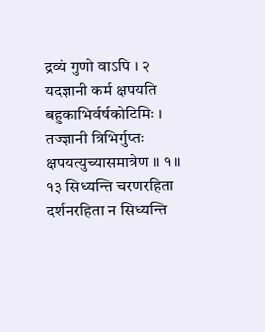द्रव्यं गुणो वाऽपि । २ यदज्ञानी कर्म क्षपयति बहुकाभिर्वर्षकोटिमिः । तज्ज्ञानी त्रिभिर्गुप्तः क्षपयत्युच्यासमात्रेण ॥ १॥ १३ सिध्यन्ति चरणरहिता दर्शनरहिता न सिध्यन्ति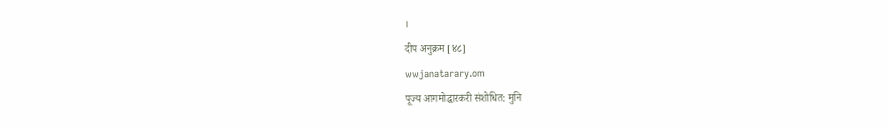।
दीप अनुक्रम [४८]
wwjanatarary.om
पूज्य आगमोद्धारकरी संशोधित: मुनि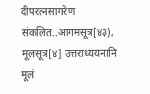दीपरत्नसागरेण संकलित..आगमसूत्र[४३), मूलसूत्र[४] उत्तराध्ययनानि मूलं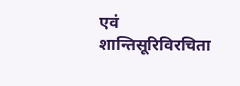एवं शान्तिसूरिविरचिता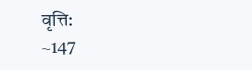वृत्ति:
~147